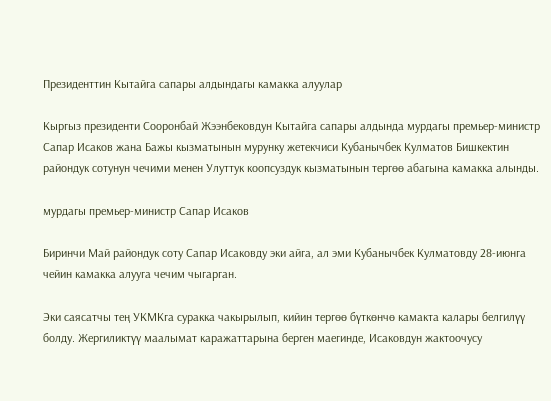Президенттин Кытайга сапары алдындагы камакка алуулар

Кыргыз президенти Сооронбай Жээнбековдун Кытайга сапары алдында мурдагы премьер-министр Сапар Исаков жана Бажы кызматынын мурунку жетекчиси Кубанычбек Кулматов Бишкектин райондук сотунун чечими менен Улуттук коопсуздук кызматынын тергөө абагына камакка алынды.

мурдагы премьер-министр Сапар Исаков

Биринчи Май райондук соту Сапар Исаковду эки айга, ал эми Кубанычбек Кулматовду 28-июнга чейин камакка алууга чечим чыгарган.

Эки саясатчы тең УКМКга суракка чакырылып, кийин тергөө бүткөнчө камакта калары белгилүү болду. Жергиликтүү маалымат каражаттарына берген маегинде, Исаковдун жактоочусу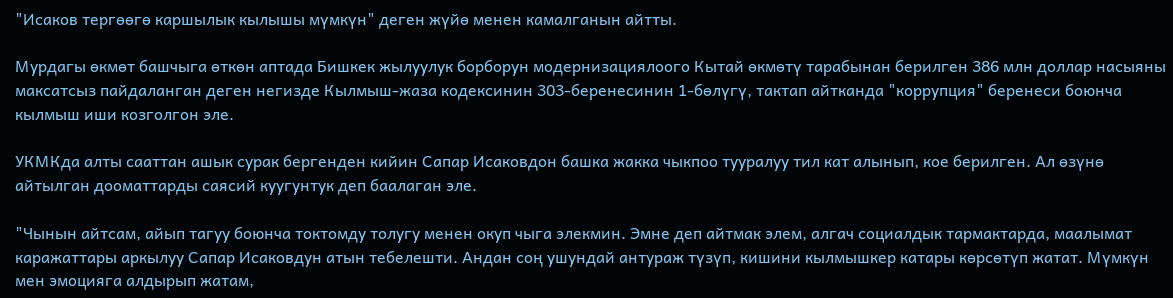"Исаков тергөөгө каршылык кылышы мүмкүн" деген жүйө менен камалганын айтты.

Мурдагы өкмөт башчыга өткөн аптада Бишкек жылуулук борборун модернизациялоого Кытай өкмөтү тарабынан берилген 386 млн доллар насыяны максатсыз пайдаланган деген негизде Кылмыш-жаза кодексинин 303-беренесинин 1-бөлүгү, тактап айтканда "коррупция" беренеси боюнча кылмыш иши козголгон эле.

УКМКда алты сааттан ашык сурак бергенден кийин Сапар Исаковдон башка жакка чыкпоо тууралуу тил кат алынып, кое берилген. Ал өзүнө айтылган дооматтарды саясий куугунтук деп баалаган эле.

"Чынын айтсам, айып тагуу боюнча токтомду толугу менен окуп чыга элекмин. Эмне деп айтмак элем, алгач социалдык тармактарда, маалымат каражаттары аркылуу Сапар Исаковдун атын тебелешти. Андан соң ушундай антураж түзүп, кишини кылмышкер катары көрсөтүп жатат. Мүмкүн мен эмоцияга алдырып жатам,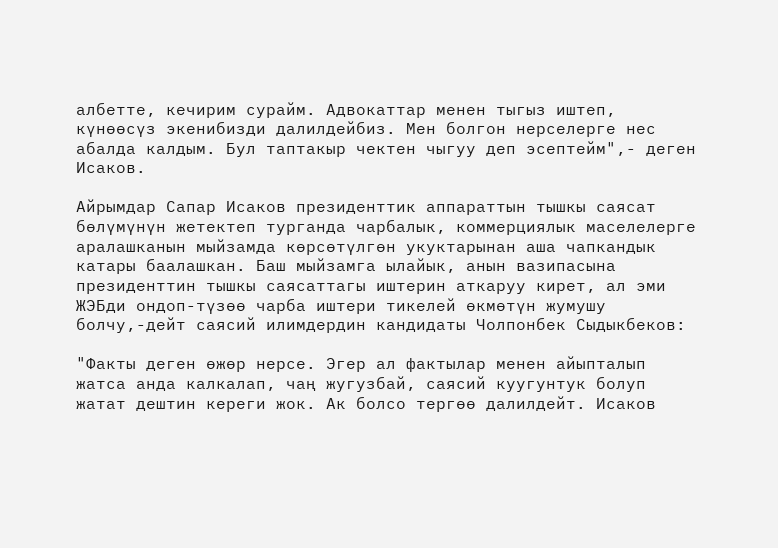албетте, кечирим сурайм. Адвокаттар менен тыгыз иштеп, күнөөсүз экенибизди далилдейбиз. Мен болгон нерселерге нес абалда калдым. Бул таптакыр чектен чыгуу деп эсептейм",- деген Исаков.

Aйрымдар Сапар Исаков президенттик аппараттын тышкы саясат бөлүмүнүн жетектеп турганда чарбалык, коммерциялык маселелерге аралашканын мыйзамда көрсөтүлгөн укуктарынан аша чапкандык катары баалашкан. Баш мыйзамга ылайык, анын вазипасына президенттин тышкы саясаттагы иштерин аткаруу кирет, ал эми ЖЭБди ондоп-түзөө чарба иштери тикелей өкмөтүн жумушу болчу,-дейт саясий илимдердин кандидаты Чолпонбек Сыдыкбеков:

"Факты деген өжөр нерсе. Эгер ал фактылар менен айыпталып жатса анда калкалап, чаң жугузбай, саясий куугунтук болуп жатат дештин кереги жок. Ак болсо тергөө далилдейт. Исаков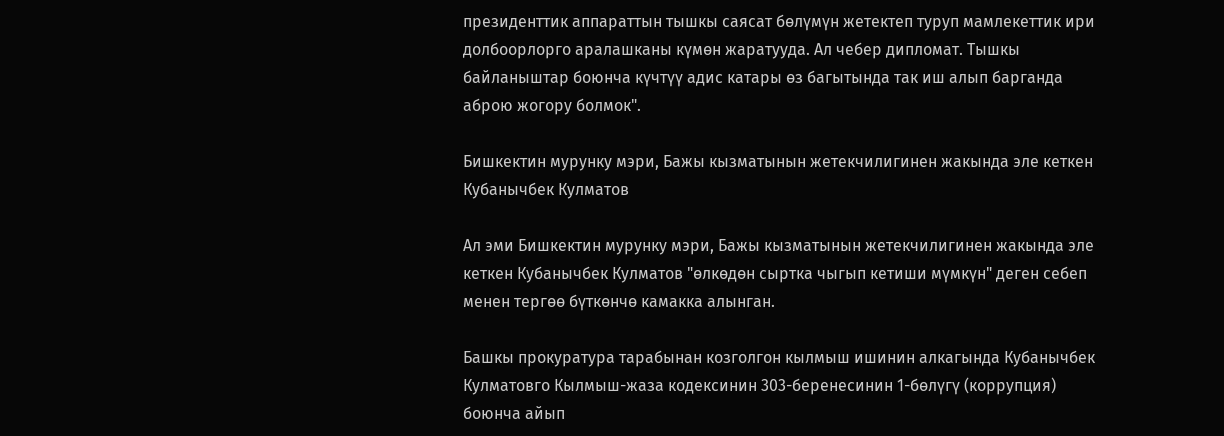президенттик аппараттын тышкы саясат бөлүмүн жетектеп туруп мамлекеттик ири долбоорлорго аралашканы күмөн жаратууда. Ал чебер дипломат. Тышкы байланыштар боюнча күчтүү адис катары өз багытында так иш алып барганда аброю жогору болмок".

Бишкектин мурунку мэри, Бажы кызматынын жетекчилигинен жакында эле кеткен Кубанычбек Кулматов

Ал эми Бишкектин мурунку мэри, Бажы кызматынын жетекчилигинен жакында эле кеткен Кубанычбек Кулматов "өлкөдөн сыртка чыгып кетиши мүмкүн" деген себеп менен тергөө бүткөнчө камакка алынган.

Башкы прокуратура тарабынан козголгон кылмыш ишинин алкагында Кубанычбек Кулматовго Кылмыш-жаза кодексинин 303-беренесинин 1-бөлүгү (коррупция) боюнча айып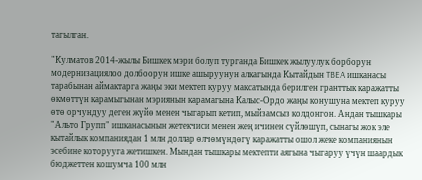тагылган.

"Кулматов 2014-жылы Бишкек мэри болуп турганда Бишкек жылуулук борборун модернизациялоо долбоорун ишке ашыруунун алкагында Кытайдын TBEA ишканасы тарабынан аймактарга жаңы эки мектеп куруу максатында берилген гранттык каражатты өкмөттүн карамыгынан мэриянын карамагына Калыс-Ордо жаңы конушуна мектеп куруу өтө орчундуу деген жүйө менен чыгарып кетип, мыйзамсыз колдонгон. Андан тышкары "Альто Групп" ишканасынын жетекчиси менен жең ичинен сүйлөшүп, сынагы жок эле кытайлык компаниядан 1 млн доллар өлчөмүндөгү каражатты ошол жеке компаниянын эсебине которууга жетишкен. Мындан тышкары мектепти аягына чыгаруу үчүн шаардык бюджеттен кошумча 100 млн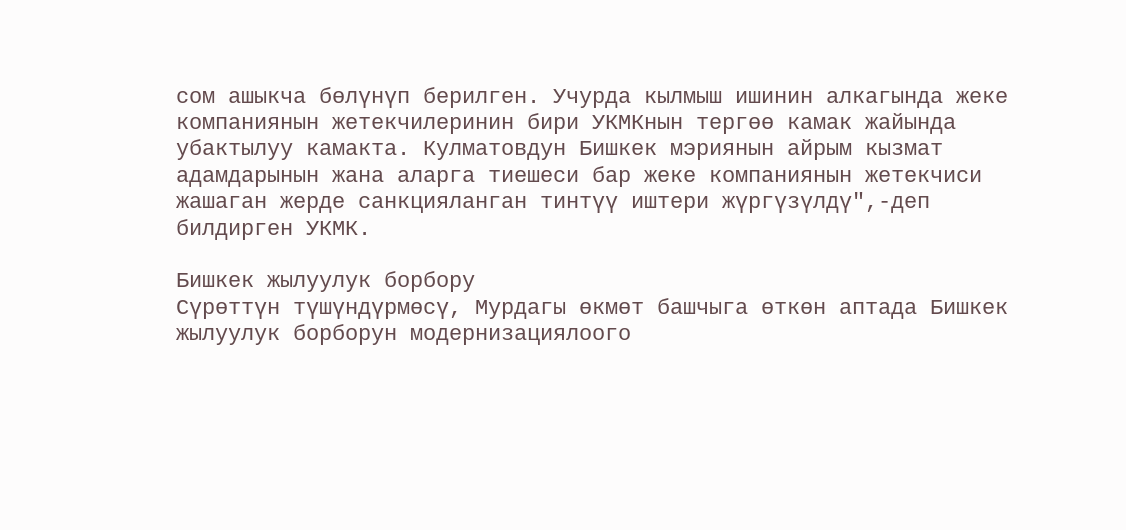сом ашыкча бөлүнүп берилген. Учурда кылмыш ишинин алкагында жеке компаниянын жетекчилеринин бири УКМКнын тергөө камак жайында убактылуу камакта. Кулматовдун Бишкек мэриянын айрым кызмат адамдарынын жана аларга тиешеси бар жеке компаниянын жетекчиси жашаган жерде санкцияланган тинтүү иштери жүргүзүлдү",-деп билдирген УКМК.

Бишкек жылуулук борбору
Сүрөттүн түшүндүрмөсү, Мурдагы өкмөт башчыга өткөн аптада Бишкек жылуулук борборун модернизациялоого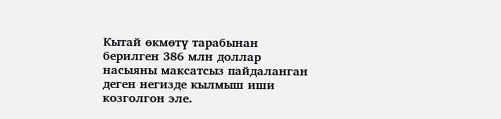Кытай өкмөтү тарабынан берилген 386 млн доллар насыяны максатсыз пайдаланган деген негизде кылмыш иши козголгон эле.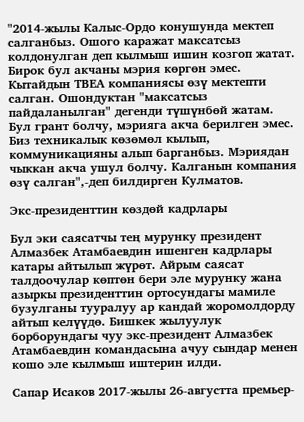"2014-жылы Калыс-Ордо конушунда мектеп салганбыз. Ошого каражат максатсыз колдонулган деп кылмыш ишин козгоп жатат. Бирок бул акчаны мэрия көргөн эмес. Кытайдын ТВЕА компаниясы өзү мектепти салган. Ошондуктан "максатсыз пайдаланылган" дегенди түшүнбөй жатам. Бул грант болчу, мэрияга акча берилген эмес. Биз техникалык көзөмөл кылып, коммуникацияны алып барганбыз. Мэриядан чыккан акча ушул болчу. Калганын компания өзү салган",-деп билдирген Кулматов.

Экс-президенттин көздөй кадрлары

Бул эки саясатчы тең мурунку президент Алмазбек Атамбаевдин ишенген кадрлары катары айтылып жүрөт. Айрым саясат талдоочулар көптөн бери эле мурунку жана азыркы президенттин ортосундагы мамиле бузулганы тууралуу ар кандай жоромолдорду айтып келүүдө. Бишкек жылуулук борборундагы чуу экс-президент Алмазбек Атамбаевдин командасына ачуу сындар менен кошо эле кылмыш иштерин илди.

Сапар Исаков 2017-жылы 26-августта премьер-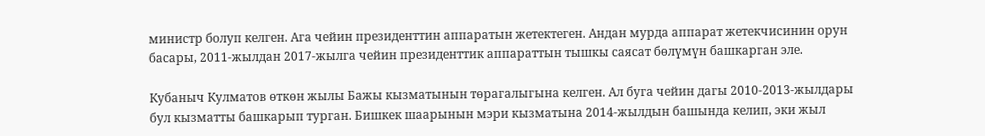министр болуп келген. Ага чейин президенттин аппаратын жетектеген. Андан мурда аппарат жетекчисинин орун басары, 2011-жылдан 2017-жылга чейин президенттик аппараттын тышкы саясат бөлүмүн башкарган эле.

Кубаныч Кулматов өткөн жылы Бажы кызматынын төрагалыгына келген. Ал буга чейин дагы 2010-2013-жылдары бул кызматты башкарып турган. Бишкек шаарынын мэри кызматынa 2014-жылдын башында келип, эки жыл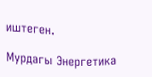иштеген.

Мурдагы Энергетика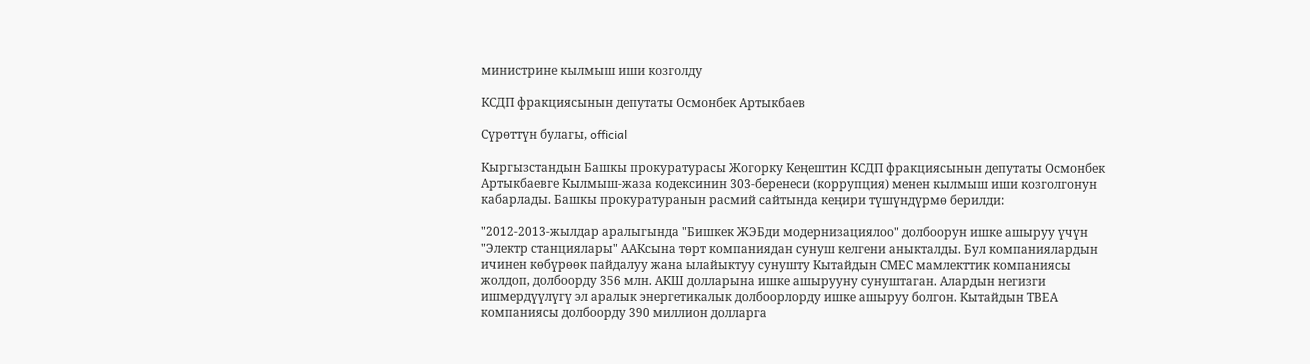министрине кылмыш иши козголду

КСДП фракциясынын депутаты Осмонбек Артыкбаев

Сүрөттүн булагы, official

Кыргызстандын Башкы прокуратурасы Жогорку Кеңештин КСДП фракциясынын депутаты Осмонбек Артыкбаевге Кылмыш-жаза кодексинин 303-беренеси (коррупция) менен кылмыш иши козголгонун кабарлады. Башкы прокуратуранын расмий сайтында кеңири түшүндүрмө берилди:

"2012-2013-жылдар аралыгында "Бишкек ЖЭБди модернизациялоо" долбоорун ишке ашыруу үчүн "Электр станциялары" ААКсына төрт компаниядан сунуш келгени аныкталды. Бул компаниялардын ичинен көбүрөөк пайдалуу жана ылайыктуу сунушту Кытайдын СМЕС мамлекттик компаниясы жолдоп, долбоорду 356 млн. АКШ долларына ишке ашырууну сунуштаган. Алардын негизги ишмердүүлүгү эл аралык энергетикалык долбоорлорду ишке ашыруу болгон. Кытайдын ТВЕА компаниясы долбоорду 390 миллион долларга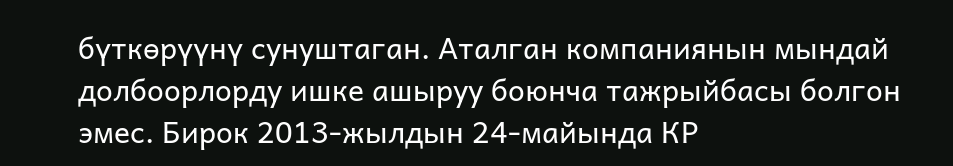бүткөрүүнү сунуштаган. Аталган компаниянын мындай долбоорлорду ишке ашыруу боюнча тажрыйбасы болгон эмес. Бирок 2013-жылдын 24-майында КР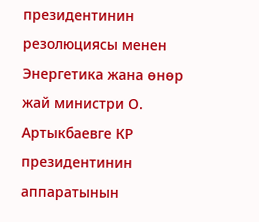президентинин резолюциясы менен Энергетика жана өнөр жай министри О. Артыкбаевге КР президентинин аппаратынын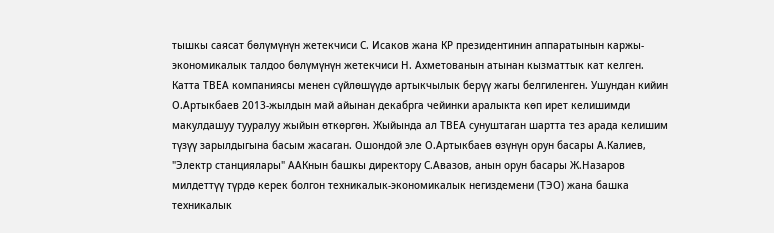тышкы саясат бөлүмүнүн жетекчиси С. Исаков жана КР президентинин аппаратынын каржы-экономикалык талдоо бөлүмүнүн жетекчиси Н. Ахметованын атынан кызматтык кат келген. Катта ТВЕА компаниясы менен сүйлөшүүдө артыкчылык берүү жагы белгиленген. Ушундан кийин О.Артыкбаев 2013-жылдын май айынан декабрга чейинки аралыкта көп ирет келишимди макулдашуу тууралуу жыйын өткөргөн. Жыйында ал ТВЕА сунуштаган шартта тез арада келишим түзүү зарылдыгына басым жасаган. Ошондой эле О.Артыкбаев өзүнүн орун басары А.Калиев, "Электр станциялары" ААКнын башкы директору С.Авазов, анын орун басары Ж.Назаров милдеттүү түрдө керек болгон техникалык-экономикалык негиздемени (ТЭО) жана башка техникалык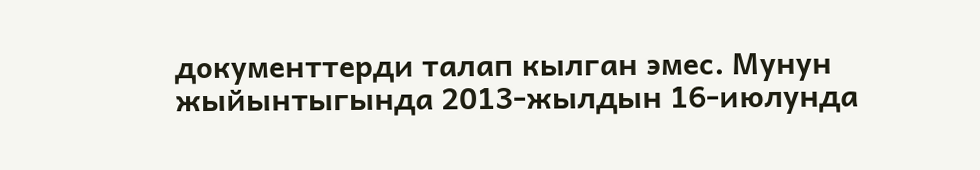документтерди талап кылган эмес. Мунун жыйынтыгында 2013-жылдын 16-июлунда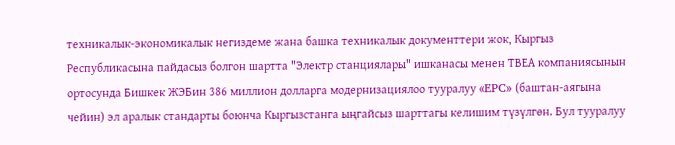техникалык-экономикалык негиздеме жана башка техникалык документтери жок, Кыргыз Республикасына пайдасыз болгон шартта "Электр станциялары" ишканасы менен ТВЕА компаниясынын ортосунда Бишкек ЖЭБин 386 миллион долларга модернизациялоо тууралуу «EPC» (баштан-аягына чейин) эл аралык стандарты боюнча Кыргызстанга ыңгайсыз шарттагы келишим түзүлгөн. Бул тууралуу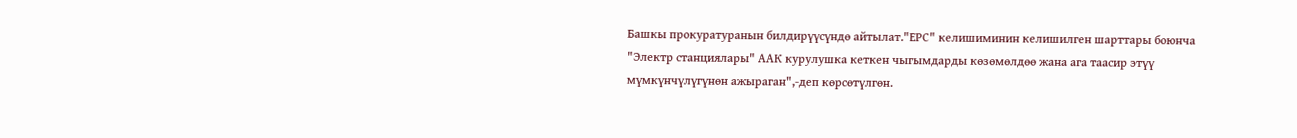Башкы прокуратуранын билдирүүсүндө айтылат."ЕРС" келишиминин келишилген шарттары боюнча "Электр станциялары" ААК курулушка кеткен чыгымдарды көзөмөлдөө жана ага таасир этүү мүмкүнчүлүгүнөн ажыраган",-деп көрсөтүлгөн.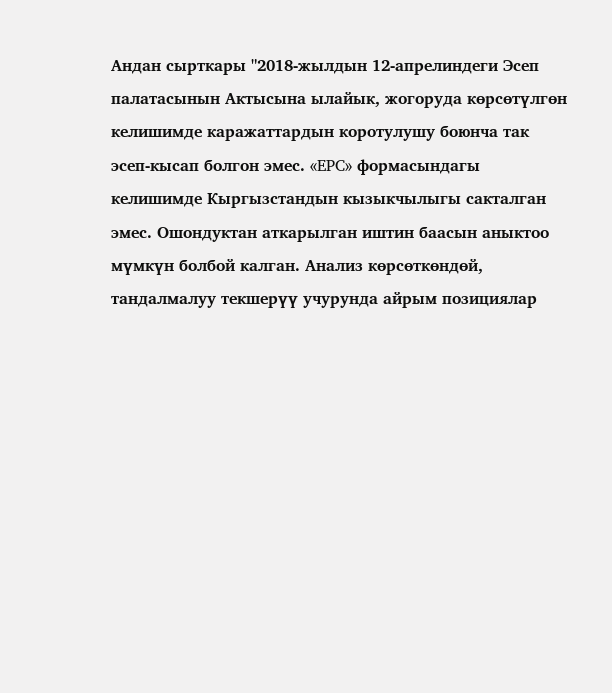Андан сырткары "2018-жылдын 12-апрелиндеги Эсеп палатасынын Актысына ылайык, жогоруда көрсөтүлгөн келишимде каражаттардын коротулушу боюнча так эсеп-кысап болгон эмес. «EPC» формасындагы келишимде Кыргызстандын кызыкчылыгы сакталган эмес. Ошондуктан аткарылган иштин баасын аныктоо мүмкүн болбой калган. Анализ көрсөткөндөй, тандалмалуу текшерүү учурунда айрым позициялар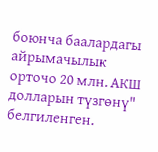боюнча баалардагы айрымачылык орточо 20 млн. АКШ долларын түзгөнү" белгиленген.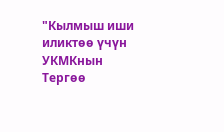"Кылмыш иши иликтөө үчүн УКМКнын Тергөө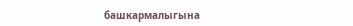башкармалыгына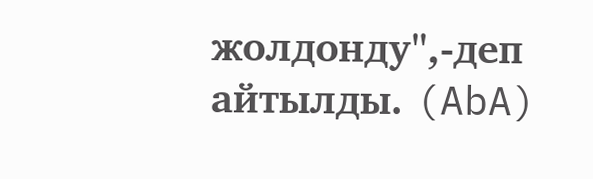жолдонду",-деп айтылды. (AbA)